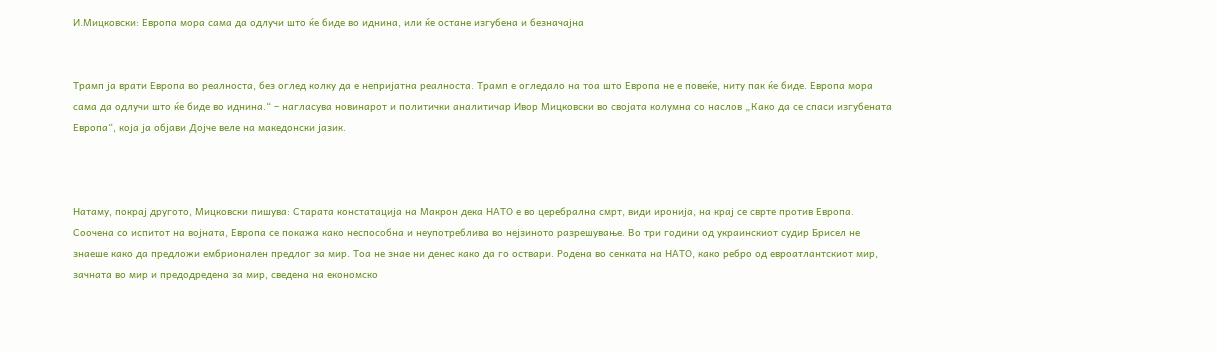И.Мицковски: Европа мора сама да одлучи што ќе биде во иднина, или ќе остане изгубена и безначајна


Трамп ја врати Европа во реалноста, без оглед колку да е непријатна реалноста. Трамп е огледало на тоа што Европа не е повеќе, ниту пак ќе биде. Европа мора сама да одлучи што ќе биде во иднина.“ – нагласува новинарот и политички аналитичар Ивор Мицковски во својата колумна со наслов „Како да се спаси изгубената Европа“, која ја објави Дојче веле на македонски јазик.



Натаму, покрај другото, Мицковски пишува: Старата констатација на Макрон дека НАТО е во церебрална смрт, види иронија, на крај се сврте против Европа. Соочена со испитот на војната, Европа се покажа како неспособна и неупотреблива во нејзиното разрешување. Во три години од украинскиот судир Брисел не знаеше како да предложи ембрионален предлог за мир. Тоа не знае ни денес како да го оствари. Родена во сенката на НАТО, како ребро од евроатлантскиот мир, зачната во мир и предодредена за мир, сведена на економско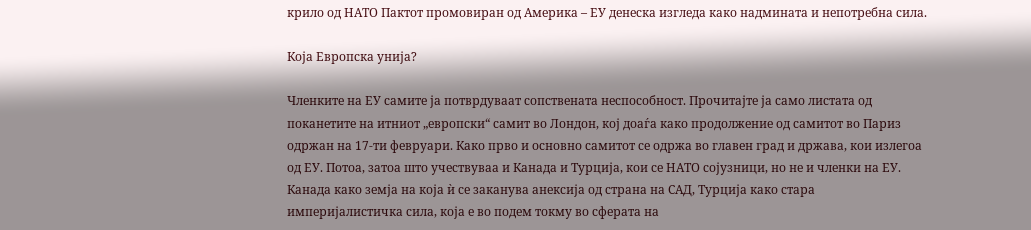крило од НАТО Пактот промовиран од Америка – ЕУ денеска изгледа како надмината и непотребна сила.

Која Европска унија?

Членките на ЕУ самите ја потврдуваат сопствената неспособност. Прочитајте ја само листата од поканетите на итниот „европски“ самит во Лондон, кој доаѓа како продолжение од самитот во Париз одржан на 17-ти февруари. Како прво и основно самитот се одржа во главен град и држава, кои излегоа од ЕУ. Потоа, затоа што учествуваа и Канада и Турција, кои се НАТО сојузници, но не и членки на ЕУ. Канада како земја на која ѝ се заканува анексија од страна на САД, Турција како стара империјалистичка сила, која е во подем токму во сферата на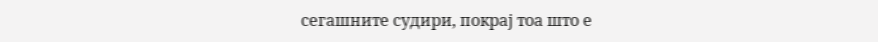сегашните судири, покрај тоа што е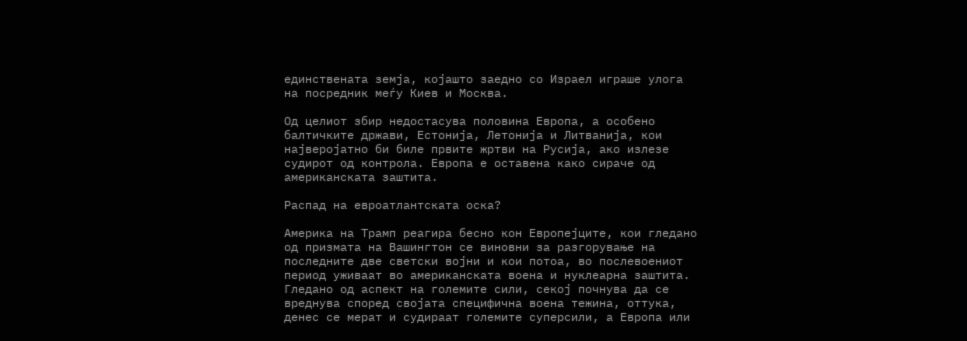единствената земја, коjaшто заедно со Израел играше улога на посредник меѓу Киев и Москва.

Од целиот збир недостасува половина Европа, а особено балтичките држави, Естонија, Летонија и Литванија, кои најверојатно би биле првите жртви на Русија, ако излезе судирот од контрола. Европа е оставена како сираче од американската заштита.

Распад на евроатлантската оска?

Америка на Трамп реагира бесно кон Европејците, кои гледано од призмата на Вашингтон се виновни за разгорување на последните две светски војни и кои потоа, во послевоениот период уживаат во американската воена и нуклеарна заштита. Гледано од аспект на големите сили, секој почнува да се вреднува според својата специфична воена тежина, оттука, денес се мерат и судираат големите суперсили, а Европа или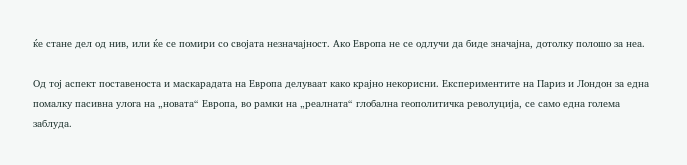ќе стане дел од нив, или ќе се помири со својата незначајност. Ако Европа не се одлучи да биде значајна, дотолку полошо за неа.

Од тој аспект поставеноста и маскарадата на Европа делуваат како крајно некорисни. Експериментите на Париз и Лондон за една помалку пасивна улога на „новата“ Европа, во рамки на „реалната“ глобална геополитичка револуција, се само една голема заблуда.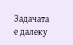Задачата е далеку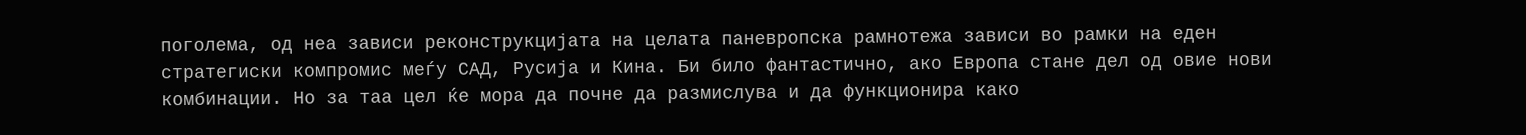поголема, од неа зависи реконструкцијата на целата паневропска рамнотежа зависи во рамки на еден стратегиски компромис меѓу САД, Русија и Кина. Би било фантастично, ако Европа стане дел од овие нови комбинации. Но за таа цел ќе мора да почне да размислува и да функционира како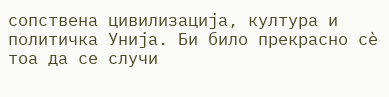сопствена цивилизација, култура и политичка Унија. Би било прекрасно сѐ тоа да се случи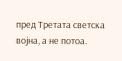пред Третата светска војна, а не потоа.